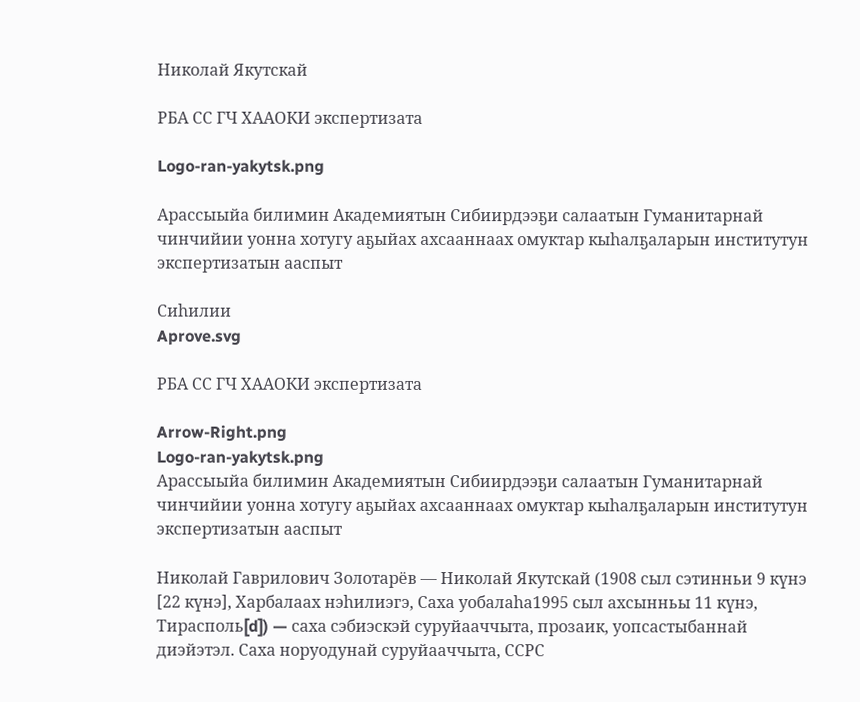Николай Якутскай

РБА СС ГЧ ХААОКИ экспертизата

Logo-ran-yakytsk.png

Арассыыйа билимин Академиятын Сибиирдээҕи салаатын Гуманитарнай чинчийии уонна хотугу аҕыйах ахсааннаах омуктар кыһалҕаларын институтун экспертизатын ааспыт

Сиһилии
Aprove.svg

РБА СС ГЧ ХААОКИ экспертизата

Arrow-Right.png
Logo-ran-yakytsk.png
Арассыыйа билимин Академиятын Сибиирдээҕи салаатын Гуманитарнай чинчийии уонна хотугу аҕыйах ахсааннаах омуктар кыһалҕаларын институтун экспертизатын ааспыт

Николай Гаврилович Золотарёв — Николай Якутскай (1908 сыл сэтинньи 9 күнэ [22 күнэ], Харбалаах нэһилиэгэ, Саха уобалаһа1995 сыл ахсынньы 11 күнэ, Тирасполь[d]) — саха сэбиэскэй суруйааччыта, прозаик, уопсастыбаннай диэйэтэл. Саха норуодунай суруйааччыта, ССРС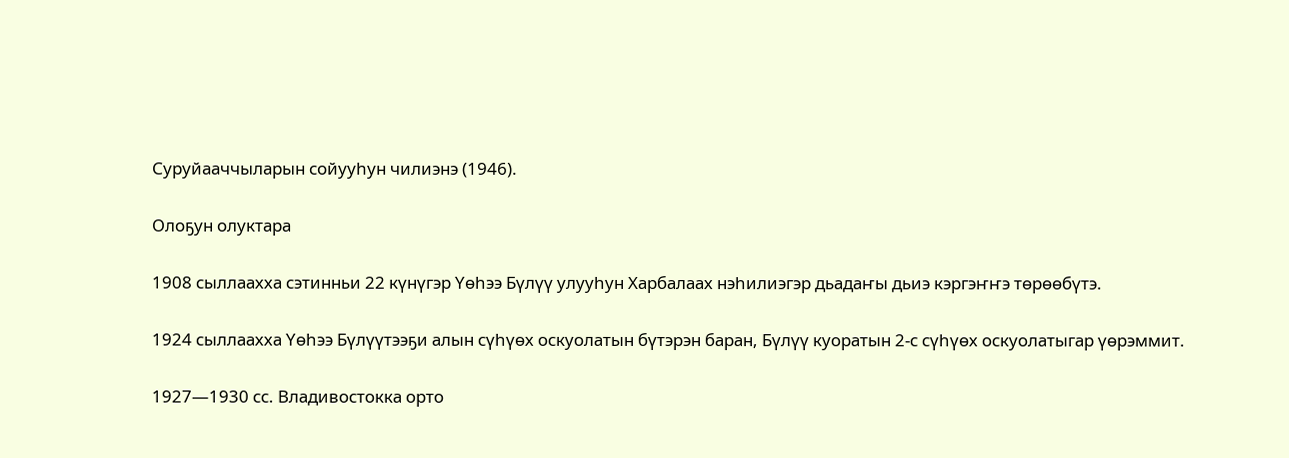Суруйааччыларын сойууһун чилиэнэ (1946).

Олоҕун олуктара

1908 сыллаахха сэтинньи 22 күнүгэр Үөһээ Бүлүү улууһун Харбалаах нэһилиэгэр дьадаҥы дьиэ кэргэҥҥэ төрөөбүтэ.

1924 сыллаахха Үөһээ Бүлүүтээҕи алын сүһүөх оскуолатын бүтэрэн баран, Бүлүү куоратын 2-с сүһүөх оскуолатыгар үөрэммит.

1927—1930 сс. Владивостокка орто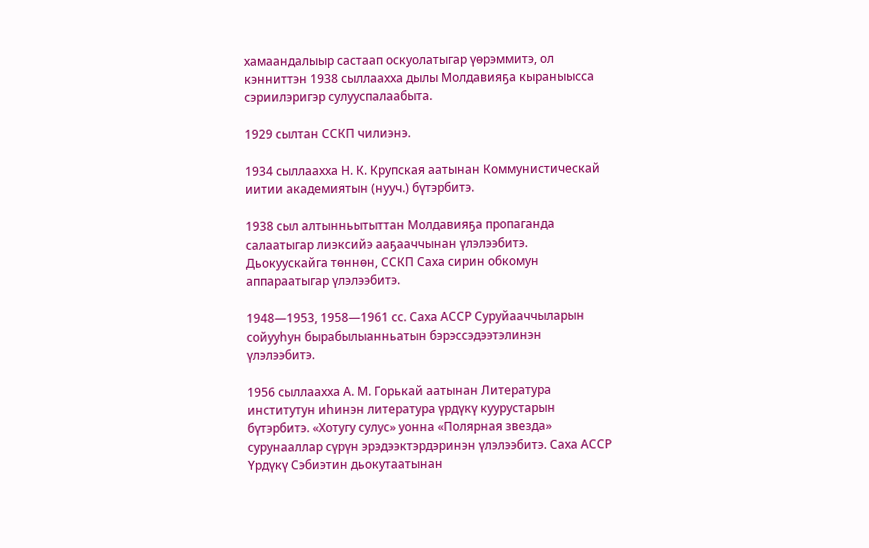хамаандалыыр састаап оскуолатыгар үөрэммитэ, ол кэнниттэн 1938 сыллаахха дылы Молдавияҕа кыраныысса сэриилэригэр сулууспалаабыта.

1929 сылтан ССКП чилиэнэ.

1934 сыллаахха Н. К. Крупская аатынан Коммунистическай иитии академиятын (нууч.) бүтэрбитэ.

1938 сыл алтынньытыттан Молдавияҕа пропаганда салаатыгар лиэксийэ ааҕааччынан үлэлээбитэ. Дьокуускайга төннөн, ССКП Саха сирин обкомун аппараатыгар үлэлээбитэ.

1948—1953, 1958—1961 сс. Саха АССР Суруйааччыларын сойууһун бырабылыанньатын бэрэссэдээтэлинэн үлэлээбитэ.

1956 сыллаахха А. М. Горькай аатынан Литература институтун иһинэн литература үрдүкү куурустарын бүтэрбитэ. «Хотугу сулус» уонна «Полярная звезда» сурунааллар сүрүн эрэдээктэрдэринэн үлэлээбитэ. Саха АССР Үрдүкү Сэбиэтин дьокутаатынан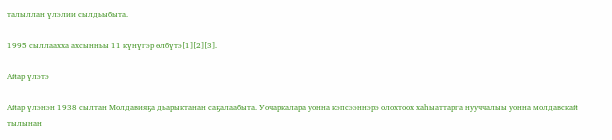талыллан үлэлии сылдьыбыта.

1995 сыллаахха ахсынньы 11 күнүгэр өлбүтэ[1][2][3].

Айар үлэтэ

Айар үлэнэн 1938 сылтан Молдавияҕа дьарыктанан саҕалаабыта. Уочаркалара уонна кэпсээннэрэ олохтоох хаһыаттарга нууччалыы уонна молдавскай тылынан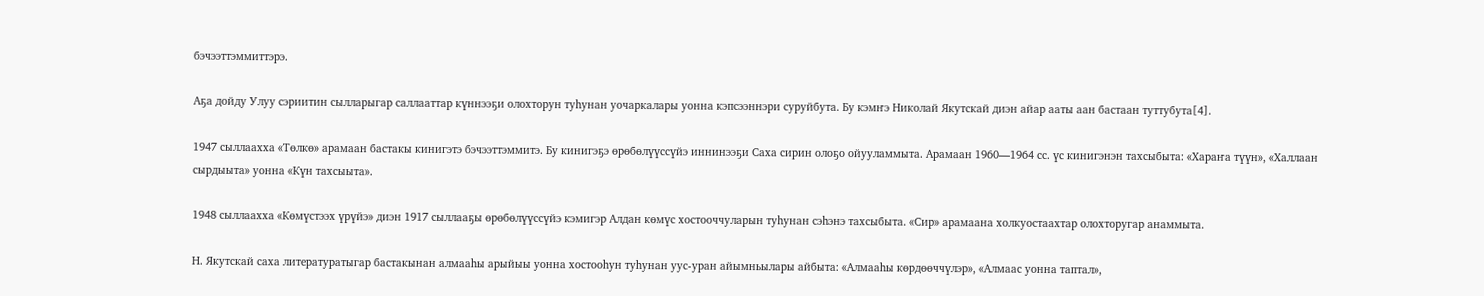бэчээттэммиттэрэ.

Аҕа дойду Улуу сэриитин сылларыгар саллааттар күннээҕи олохторун туһунан уочаркалары уонна кэпсээннэри суруйбута. Бу кэмҥэ Николай Якутскай диэн айар ааты аан бастаан туттубута[4].

1947 сыллаахха «Төлкө» арамаан бастакы кинигэтэ бэчээттэммитэ. Бу кинигэҕэ өрөбөлүүссүйэ иннинээҕи Саха сирин олоҕо ойууламмыта. Арамаан 1960—1964 сс. үс кинигэнэн тахсыбыта: «Хараҥа түүн», «Халлаан сырдыыта» уонна «Күн тахсыыта».

1948 сыллаахха «Көмүстээх үрүйэ» диэн 1917 сыллааҕы өрөбөлүүссүйэ кэмигэр Алдан көмүс хостооччуларын туһунан сэһэнэ тахсыбыта. «Сир» арамаана холкуостаахтар олохторугар анаммыта.

Н. Якутскай саха литературатыгар бастакынан алмааһы арыйыы уонна хостооһун туһунан уус-уран айымньылары айбыта: «Алмааһы көрдөөччүлэр», «Алмаас уонна таптал»,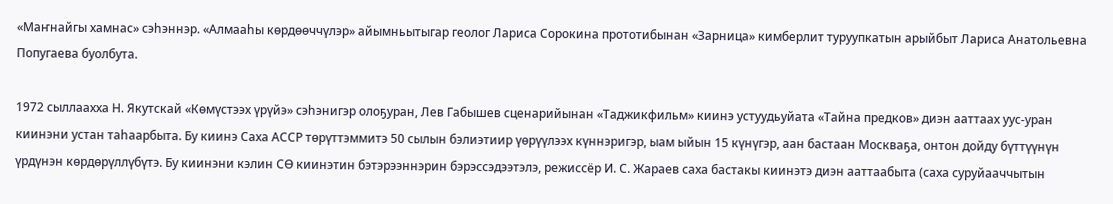«Маҥнайгы хамнас» сэһэннэр. «Алмааһы көрдөөччүлэр» айымньытыгар геолог Лариса Сорокина прототибынан «Зарница» кимберлит туруупкатын арыйбыт Лариса Анатольевна Попугаева буолбута.

1972 сыллаахха Н. Якутскай «Көмүстээх үрүйэ» сэһэнигэр олоҕуран, Лев Габышев сценарийынан «Таджикфильм» киинэ устуудьуйата «Тайна предков» диэн ааттаах уус-уран киинэни устан таһаарбыта. Бу киинэ Саха АССР төрүттэммитэ 50 сылын бэлиэтиир үөрүүлээх күннэригэр, ыам ыйын 15 күнүгэр, аан бастаан Москваҕа, онтон дойду бүттүүнүн үрдүнэн көрдөрүллүбүтэ. Бу киинэни кэлин СӨ киинэтин бэтэрээннэрин бэрэссэдээтэлэ, режиссёр И. С. Жараев саха бастакы киинэтэ диэн ааттаабыта (саха суруйааччытын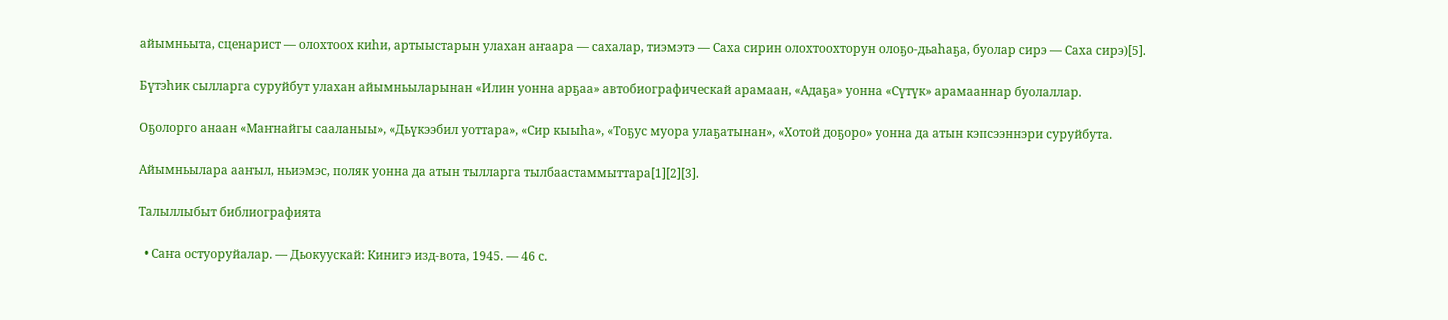айымньыта, сценарист — олохтоох киһи, артыыстарын улахан аҥаара — сахалар, тиэмэтэ — Саха сирин олохтоохторун олоҕо-дьаһаҕа, буолар сирэ — Саха сирэ)[5].

Бүтэһик сылларга суруйбут улахан айымньыларынан «Илин уонна арҕаа» автобиографическай арамаан, «Адаҕа» уонна «Сүтүк» арамааннар буолаллар.

Оҕолорго анаан «Маҥнайгы сааланыы», «Дьүкээбил уоттара», «Сир кыыһа», «Тоҕус муора улаҕатынан», «Хотой доҕоро» уонна да атын кэпсээннэри суруйбута.

Айымньылара ааҥыл, ньиэмэс, поляк уонна да атын тылларга тылбаастаммыттара[1][2][3].

Талыллыбыт библиографията

  • Саҥа остуоруйалар. — Дьокуускай: Кинигэ изд-вота, 1945. — 46 с.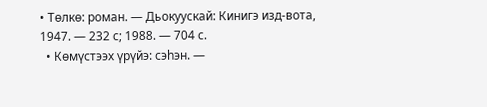• Төлкө: роман. — Дьокуускай: Кинигэ изд-вота, 1947. — 232 с; 1988. — 704 с.
  • Көмүстээх үрүйэ: сэһэн. —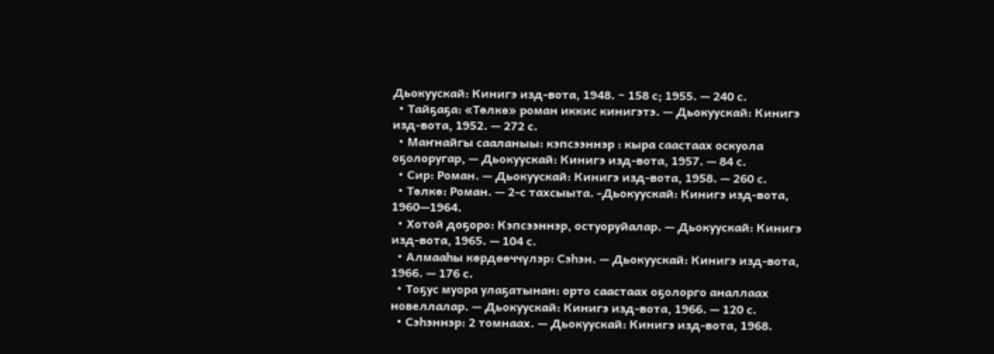Дьокуускай: Кинигэ изд-вота, 1948. − 158 с; 1955. — 240 с.
  • Тайҕаҕа: «Төлкө» роман иккис кинигэтэ. — Дьокуускай: Кинигэ изд-вота, 1952. — 272 с.
  • Маҥнайгы сааланыы: кэпсээннэр : кыра саастаах оскуола оҕолоругар, — Дьокуускай: Кинигэ изд-вота, 1957. — 84 с.
  • Сир: Роман. — Дьокуускай: Кинигэ изд-вота, 1958. — 260 с.
  • Төлкө: Роман. — 2-с тахсыыта. -Дьокуускай: Кинигэ изд-вота, 1960—1964.
  • Хотой доҕоро: Кэпсээннэр, остуоруйалар. — Дьокуускай: Кинигэ изд-вота, 1965. — 104 с.
  • Алмааһы көрдөөччүлэр: Сэһэн. — Дьокуускай: Кинигэ изд-вота, 1966. — 176 с.
  • Тоҕус муора улаҕатынан: орто саастаах оҕолорго аналлаах новеллалар. — Дьокуускай: Кинигэ изд-вота, 1966. — 120 с.
  • Сэһэннэр: 2 томнаах. — Дьокуускай: Кинигэ изд-вота, 1968.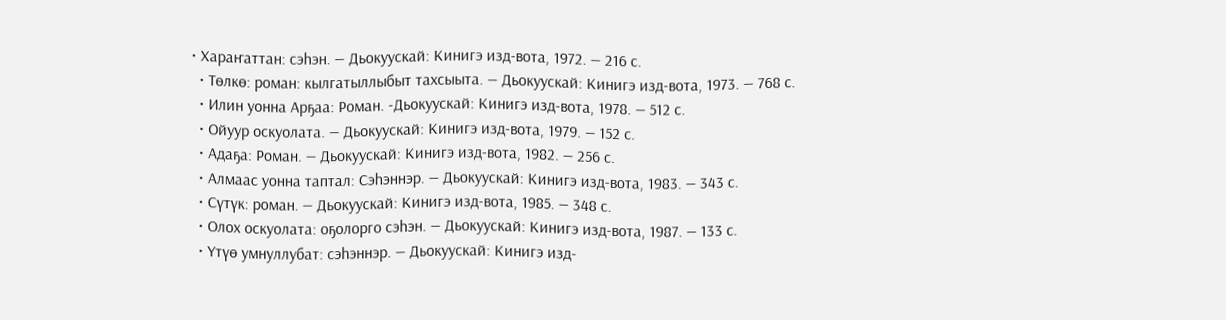• Хараҥаттан: сэһэн. — Дьокуускай: Кинигэ изд-вота, 1972. — 216 с.
  • Төлкө: роман: кылгатыллыбыт тахсыыта. — Дьокуускай: Кинигэ изд-вота, 1973. — 768 с.
  • Илин уонна Арҕаа: Роман. -Дьокуускай: Кинигэ изд-вота, 1978. — 512 с.
  • Ойуур оскуолата. — Дьокуускай: Кинигэ изд-вота, 1979. — 152 с.
  • Адаҕа: Роман. — Дьокуускай: Кинигэ изд-вота, 1982. — 256 с.
  • Алмаас уонна таптал: Сэһэннэр. — Дьокуускай: Кинигэ изд-вота, 1983. — 343 с.
  • Сүтүк: роман. — Дьокуускай: Кинигэ изд-вота, 1985. — 348 с.
  • Олох оскуолата: оҕолорго сэһэн. — Дьокуускай: Кинигэ изд-вота, 1987. — 133 с.
  • Үтүө умнуллубат: сэһэннэр. — Дьокуускай: Кинигэ изд-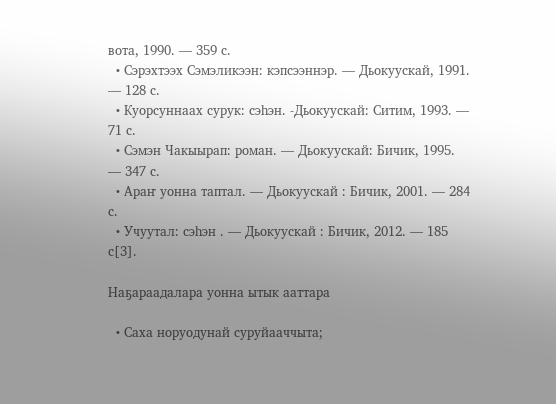вота, 1990. — 359 с.
  • Сэрэхтээх Сэмэликээн: кэпсээннэр. — Дьокуускай, 1991. — 128 с.
  • Куорсуннаах сурук: сэһэн. -Дьокуускай: Ситим, 1993. — 71 с.
  • Сэмэн Чакыырап: роман. — Дьокуускай: Бичик, 1995. — 347 с.
  • Араҥ уонна таптал. — Дьокуускай : Бичик, 2001. — 284 с.
  • Учуутал: сэһэн . — Дьокуускай : Бичик, 2012. — 185 с[3].

Наҕараадалара уонна ытык ааттара

  • Саха норуодунай суруйааччыта;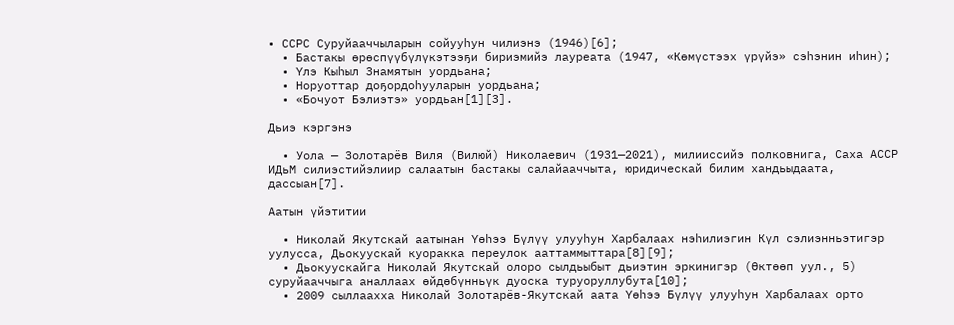• ССРС Суруйааччыларын сойууһун чилиэнэ (1946)[6];
  • Бастакы өрөспүүбүлүкэтээҕи бириэмийэ лауреата (1947, «Көмүстээх үрүйэ» сэһэнин иһин);
  • Үлэ Кыһыл Знамятын уордьана;
  • Норуоттар доҕордоһууларын уордьана;
  • «Бочуот Бэлиэтэ» уордьан[1][3].

Дьиэ кэргэнэ

  • Уола — Золотарёв Виля (Вилюй) Николаевич (1931—2021), милииссийэ полковнига, Саха АССР ИДьМ силиэстийэлиир салаатын бастакы салайааччыта, юридическай билим хандьыдаата, дассыан[7].

Аатын үйэтитии

  • Николай Якутскай аатынан Үөһээ Бүлүү улууһун Харбалаах нэһилиэгин Күл сэлиэнньэтигэр уулусса, Дьокуускай куоракка переулок ааттаммыттара[8][9];
  • Дьокуускайга Николай Якутскай олоро сылдьыбыт дьиэтин эркинигэр (Өктөөп уул., 5) суруйааччыга аналлаах өйдөбүнньүк дуоска туруоруллубута[10];
  • 2009 сыллаахха Николай Золотарёв-Якутскай аата Үөһээ Бүлүү улууһун Харбалаах орто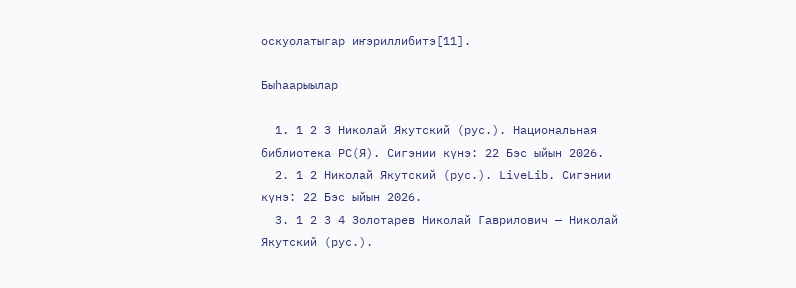оскуолатыгар иҥэриллибитэ[11].

Быһаарыылар

  1. 1 2 3 Николай Якутский (рус.). Национальная библиотека РС(Я). Сигэнии күнэ: 22 Бэс ыйын 2026.
  2. 1 2 Николай Якутский (рус.). LiveLib. Сигэнии күнэ: 22 Бэс ыйын 2026.
  3. 1 2 3 4 Золотарев Николай Гаврилович — Николай Якутский (рус.).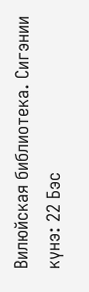Вилюйская библиотека. Сигэнии күнэ: 22 Бэс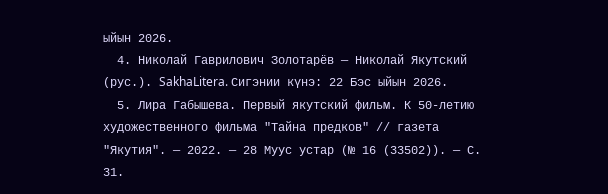ыйын 2026.
  4. Николай Гаврилович Золотарёв — Николай Якутский (рус.). SakhaLitera. Сигэнии күнэ: 22 Бэс ыйын 2026.
  5. Лира Габышева. Первый якутский фильм. К 50-летию художественного фильма "Тайна предков" // газета "Якутия". — 2022. — 28 Муус устар (№ 16 (33502)). — С. 31.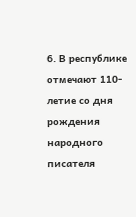6. В республике отмечают 110-летие со дня рождения народного писателя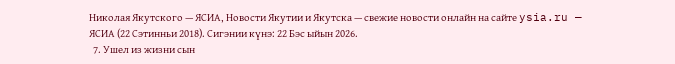Николая Якутского — ЯСИА, Новости Якутии и Якутска — свежие новости онлайн на сайте ysia.ru — ЯСИА (22 Сэтинньи 2018). Сигэнии күнэ: 22 Бэс ыйын 2026.
  7. Ушел из жизни сын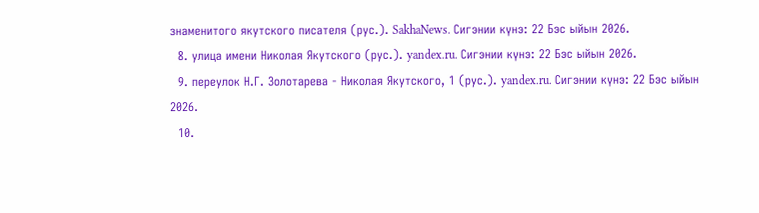знаменитого якутского писателя (рус.). SakhaNews. Сигэнии күнэ: 22 Бэс ыйын 2026.
  8. улица имени Николая Якутского (рус.). yandex.ru. Сигэнии күнэ: 22 Бэс ыйын 2026.
  9. переулок Н.Г. Золотарева - Николая Якутского, 1 (рус.). yandex.ru. Сигэнии күнэ: 22 Бэс ыйын 2026.
  10.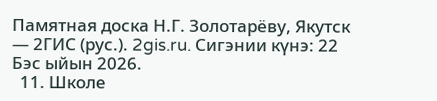Памятная доска Н.Г. Золотарёву, Якутск — 2ГИС (рус.). 2gis.ru. Сигэнии күнэ: 22 Бэс ыйын 2026.
  11. Школе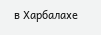в Харбалахе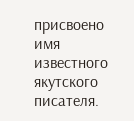присвоено имя известного якутского писателя.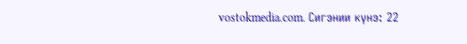vostokmedia.com. Сигэнии күнэ: 22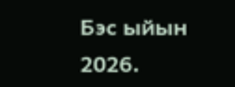Бэс ыйын 2026.